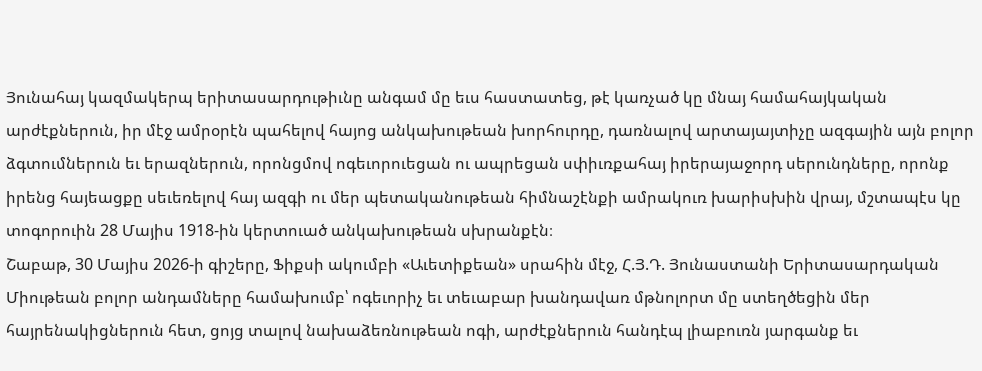Յունահայ կազմակերպ երիտասարդութիւնը անգամ մը եւս հաստատեց, թէ կառչած կը մնայ համահայկական արժէքներուն, իր մէջ ամրօրէն պահելով հայոց անկախութեան խորհուրդը, դառնալով արտայայտիչը ազգային այն բոլոր ձգտումներուն եւ երազներուն, որոնցմով ոգեւորուեցան ու ապրեցան սփիւռքահայ իրերայաջորդ սերունդները, որոնք իրենց հայեացքը սեւեռելով հայ ազգի ու մեր պետականութեան հիմնաշէնքի ամրակուռ խարիսխին վրայ, մշտապէս կը տոգորուին 28 Մայիս 1918-ին կերտուած անկախութեան սխրանքէն։
Շաբաթ, 30 Մայիս 2026-ի գիշերը, Ֆիքսի ակումբի «Աւետիքեան» սրահին մէջ, Հ.Յ.Դ. Յունաստանի Երիտասարդական Միութեան բոլոր անդամները համախումբ՝ ոգեւորիչ եւ տեւաբար խանդավառ մթնոլորտ մը ստեղծեցին մեր հայրենակիցներուն հետ, ցոյց տալով նախաձեռնութեան ոգի, արժէքներուն հանդէպ լիաբուռն յարգանք եւ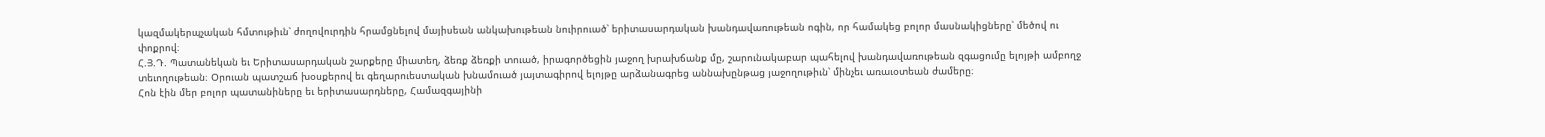կազմակերպչական հմտութիւն՝ ժողովուրդին հրամցնելով մայիսեան անկախութեան նուիրուած՝ երիտասարդական խանդավառութեան ոգին, որ համակեց բոլոր մասնակիցները՝ մեծով ու փոքրով։
Հ.Յ.Դ. Պատանեկան եւ Երիտասարդական շարքերը միատեղ, ձեռք ձեռքի տուած, իրագործեցին յաջող խրախճանք մը, շարունակաբար պահելով խանդավառութեան զգացումը ելոյթի ամբողջ տեւողութեան։ Օրուան պատշաճ խօսքերով եւ գեղարուեստական խնամուած յայտագիրով ելոյթը արձանագրեց աննախընթաց յաջողութիւն՝ մինչեւ առաւօտեան ժամերը։
Հոն էին մեր բոլոր պատանիները եւ երիտասարդները, Համազգայինի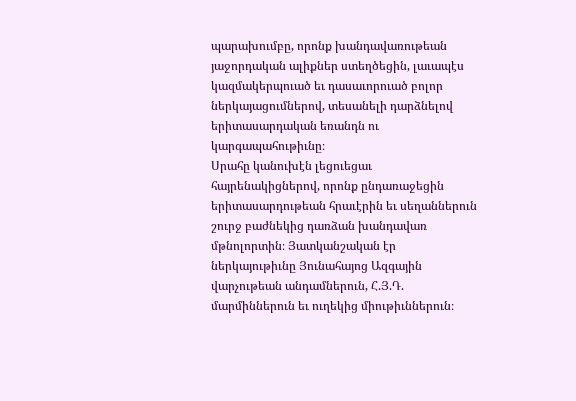պարախումբը, որոնք խանդավառութեան յաջորդական ալիքներ ստեղծեցին, լաւապէս կազմակերպուած եւ դասաւորուած բոլոր ներկայացումներով, տեսանելի դարձնելով երիտասարդական եռանդն ու կարգապահութիւնը։
Սրահը կանուխէն լեցուեցաւ հայրենակիցներով, որոնք ընդառաջեցին երիտասարդութեան հրաւէրին եւ սեղաններուն շուրջ բաժնեկից դառձան խանդավառ մթնոլորտին։ Յատկանշական էր ներկայութիւնը Յունահայոց Ազգային վարչութեան անդամներուն, Հ.Յ.Դ. մարմիններուն եւ ուղեկից միութիւններուն։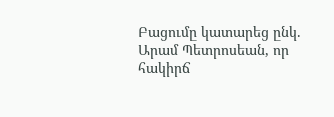Բացումը կատարեց ընկ. Արամ Պետրոսեան, որ հակիրճ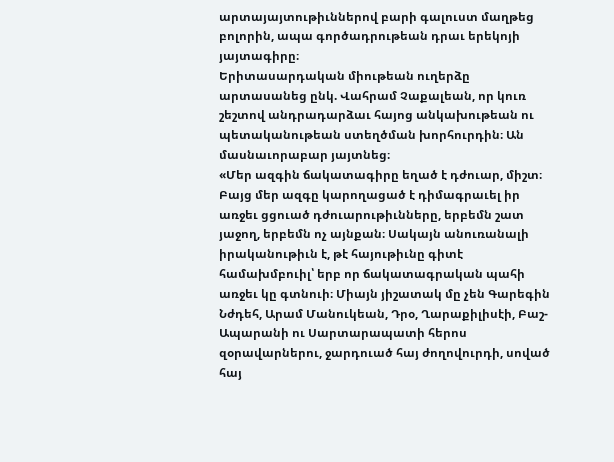արտայայտութիւններով բարի գալուստ մաղթեց բոլորին, ապա գործադրութեան դրաւ երեկոյի յայտագիրը։
Երիտասարդական միութեան ուղերձը արտասանեց ընկ. Վահրամ Չաքալեան, որ կուռ շեշտով անդրադարձաւ հայոց անկախութեան ու պետականութեան ստեղծման խորհուրդին։ Ան մասնաւորաբար յայտնեց։
«Մեր ազգին ճակատագիրը եղած է դժուար, միշտ։ Բայց մեր ազգը կարողացած է դիմագրաւել իր առջեւ ցցուած դժուարութիւնները, երբեմն շատ յաջող, երբեմն ոչ այնքան։ Սակայն անուռանալի իրականութիւն է, թէ հայութիւնը գիտէ համախմբուիլ՝ երբ որ ճակատագրական պահի առջեւ կը գտնուի։ Միայն յիշատակ մը չեն Գարեգին Նժդեհ, Արամ Մանուկեան, Դրօ, Ղարաքիլիսէի, Բաշ-Ապարանի ու Սարտարապատի հերոս զօրավարներու, ջարդուած հայ ժողովուրդի, սոված հայ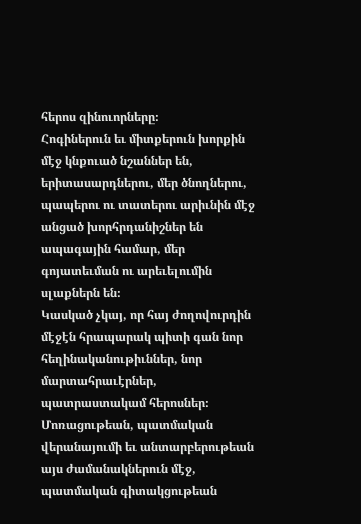հերոս զինուորները։
Հոգիներուն եւ միտքերուն խորքին մէջ կնքուած նշաններ են, երիտասարդներու, մեր ծնողներու, պապերու ու տատերու արիւնին մէջ անցած խորհրդանիշներ են ապագային համար, մեր գոյատեւման ու արեւելումին սլաքներն են։
Կասկած չկայ, որ հայ ժողովուրդին մէջէն հրապարակ պիտի գան նոր հեղինականութիւններ, նոր մարտահրաւէրներ, պատրաստակամ հերոսներ։
Մոռացութեան, պատմական վերանայումի եւ անտարբերութեան այս ժամանակներուն մէջ, պատմական գիտակցութեան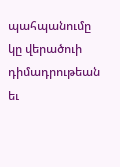պահպանումը կը վերածուի դիմադրութեան եւ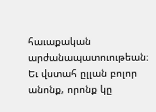հաւաքական արժանապատուութեան։
Եւ վստահ ըլլան բոլոր անոնք, որոնք կը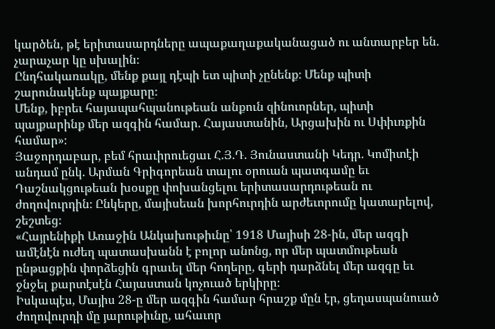կարծեն, թէ երիտասարդները ապաքաղաքականացած ու անտարբեր են. չարաչար կը սխալին։
Ընդհակառակը, մենք քայլ դէպի ետ պիտի չընենք։ Մենք պիտի շարունակենք պայքարը։
Մենք, իբրեւ հայապահպանութեան անքուն զինուորներ, պիտի պայքարինք մեր ազգին համար. Հայաստանին, Արցախին ու Սփիւռքին համար»։
Յաջորդաբար, բեմ հրաւիրուեցաւ Հ.Յ.Դ. Յունաստանի Կեդր. Կոմիտէի անդամ ընկ. Արման Գրիգորեան տալու օրուան պատգամը եւ Դաշնակցութեան խօսքը փոխանցելու երիտասարդութեան ու ժողովուրդին։ Ընկերը, մայիսեան խորհուրդին արժեւորումը կատարելով, շեշտեց։
«Հայրենիքի Առաջին Անկախութիւնը՝ 1918 Մայիսի 28-ին, մեր ազգի ամէնէն ուժեղ պատասխանն է բոլոր անոնց, որ մեր պատմութեան ընթացքին փորձեցին գրաւել մեր հողերը, գերի դարձնել մեր ազգը եւ ջնջել քարտէսէն Հայաստան կոչուած երկիրը։
Իսկապէս, Մայիս 28-ը մեր ազգին համար հրաշք մըն էր, ցեղասպանուած ժողովուրդի մը յարութիւնը, ահաւոր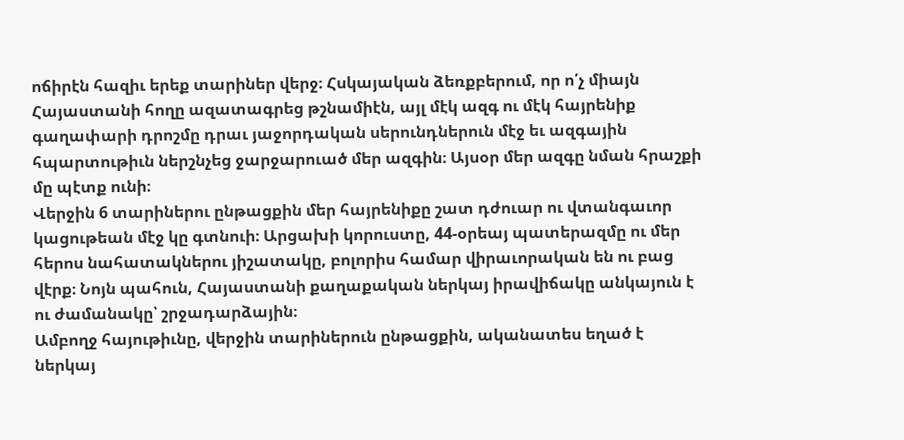ոճիրէն հազիւ երեք տարիներ վերջ։ Հսկայական ձեռքբերում, որ ո՛չ միայն Հայաստանի հողը ազատագրեց թշնամիէն, այլ մէկ ազգ ու մէկ հայրենիք գաղափարի դրոշմը դրաւ յաջորդական սերունդներուն մէջ եւ ազգային հպարտութիւն ներշնչեց ջարջարուած մեր ազգին։ Այսօր մեր ազգը նման հրաշքի մը պէտք ունի։
Վերջին 6 տարիներու ընթացքին մեր հայրենիքը շատ դժուար ու վտանգաւոր կացութեան մէջ կը գտնուի։ Արցախի կորուստը, 44-օրեայ պատերազմը ու մեր հերոս նահատակներու յիշատակը, բոլորիս համար վիրաւորական են ու բաց վէրք։ Նոյն պահուն, Հայաստանի քաղաքական ներկայ իրավիճակը անկայուն է ու ժամանակը՝ շրջադարձային։
Ամբողջ հայութիւնը, վերջին տարիներուն ընթացքին, ականատես եղած է  ներկայ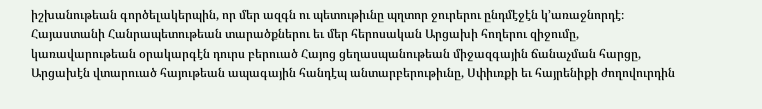իշխանութեան գործելակերպին, որ մեր ազգն ու պետութիւնը պղտոր ջուրերու ընդմէջէն կ’առաջնորդէ։
Հայաստանի Հանրապետութեան տարածքներու եւ մեր հերոսական Արցախի հողերու զիջումը, կառավարութեան օրակարգէն դուրս բերուած Հայոց ցեղասպանութեան միջազգային ճանաչման հարցը, Արցախէն վտարուած հայութեան ապագային հանդէպ անտարբերութիւնը, Սփիւռքի եւ հայրենիքի ժողովուրդին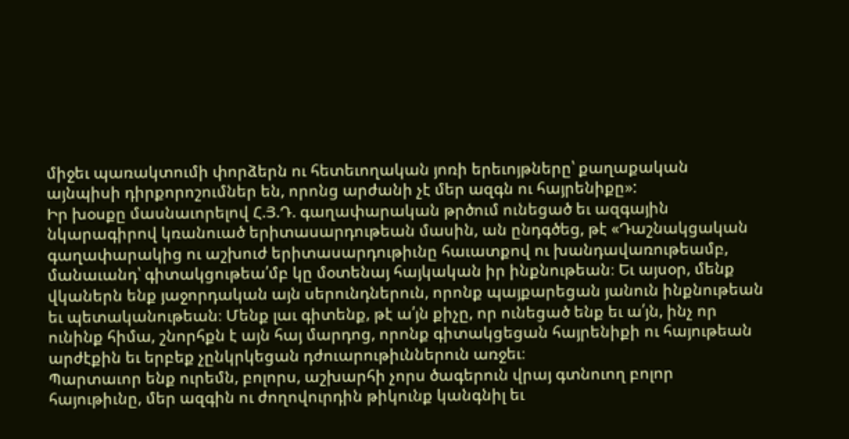միջեւ պառակտումի փորձերն ու հետեւողական յոռի երեւոյթները՝ քաղաքական այնպիսի դիրքորոշումներ են, որոնց արժանի չէ մեր ազգն ու հայրենիքը»:
Իր խօսքը մասնաւորելով Հ.Յ.Դ. գաղափարական թրծում ունեցած եւ ազգային նկարագիրով կռանուած երիտասարդութեան մասին, ան ընդգծեց, թէ «Դաշնակցական գաղափարակից ու աշխուժ երիտասարդութիւնը հաւատքով ու խանդավառութեամբ, մանաւանդ՝ գիտակցութեա՛մբ կը մօտենայ հայկական իր ինքնութեան։ Եւ այսօր, մենք վկաներն ենք յաջորդական այն սերունդներուն, որոնք պայքարեցան յանուն ինքնութեան եւ պետականութեան։ Մենք լաւ գիտենք, թէ ա՛յն քիչը, որ ունեցած ենք եւ ա՛յն, ինչ որ ունինք հիմա, շնորհքն է այն հայ մարդոց, որոնք գիտակցեցան հայրենիքի ու հայութեան արժէքին եւ երբեք չընկրկեցան դժուարութիւններուն առջեւ։
Պարտաւոր ենք ուրեմն, բոլորս, աշխարհի չորս ծագերուն վրայ գտնուող բոլոր հայութիւնը, մեր ազգին ու ժողովուրդին թիկունք կանգնիլ եւ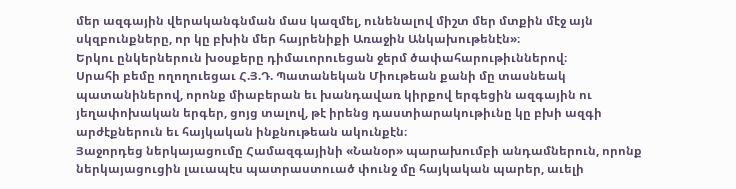մեր ազգային վերականգնման մաս կազմել, ունենալով միշտ մեր մտքին մէջ այն սկզբունքները, որ կը բխին մեր հայրենիքի Առաջին Անկախութենէն»։
Երկու ընկերներուն խօսքերը դիմաւորուեցան ջերմ ծափահարութիւններով։
Սրահի բեմը ողողուեցաւ Հ.Յ.Դ. Պատանեկան Միութեան քանի մը տասնեակ պատանիներով, որոնք միաբերան եւ խանդավառ կիրքով երգեցին ազգային ու յեղափոխական երգեր, ցոյց տալով, թէ իրենց դաստիարակութիւնը կը բխի ազգի արժէքներուն եւ հայկական ինքնութեան ակունքէն։
Յաջորդեց ներկայացումը Համազգայինի «Նանօր» պարախումբի անդամներուն, որոնք ներկայացուցին լաւապէս պատրաստուած փունջ մը հայկական պարեր, աւելի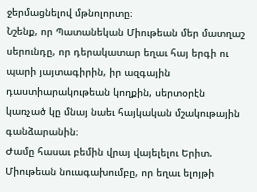ջերմացնելով մթնոլորտը։
Նշենք, որ Պատանեկան Միութեան մեր մատղաշ սերունդը, որ դերակատար եղաւ հայ երգի ու պարի յայտագիրին, իր ազգային դաստիարակութեան կողքին, սերտօրէն կառչած կը մնայ նաեւ հայկական մշակութային գանձարանին։
Ժամը հասաւ բեմին վրայ վայելելու Երիտ. Միութեան նուագախումբը, որ եղաւ ելոյթի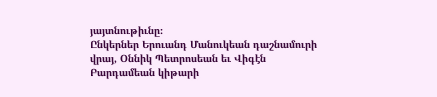յայտնութիւնը։
Ընկերներ Երուանդ Մանուկեան դաշնամուրի վրայ, Օննիկ Պետրոսեան եւ Վիգէն Բարդամեան կիթարի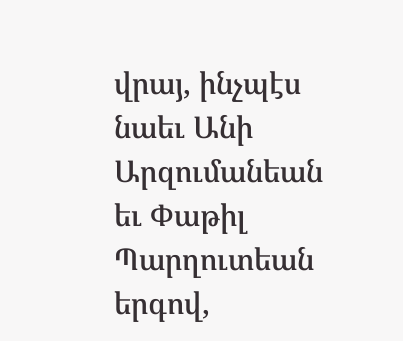վրայ, ինչպէս նաեւ Անի Արզումանեան եւ Փաթիլ Պարղուտեան երգով,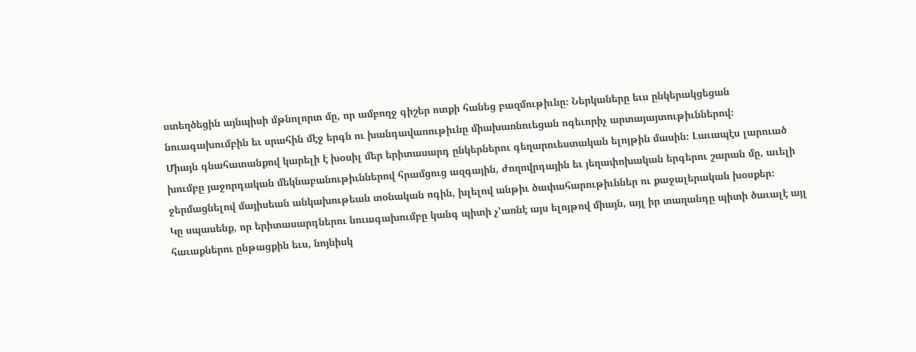ստեղծեցին այնպիսի մթնոլորտ մը, որ ամբողջ գիշեր ոտքի հանեց բազմութիւնը։ Ներկաները եւս ընկերակցեցան նուագախումբին եւ սրահին մէջ երգն ու խանդավառութիւնը միախառնուեցան ոգեւորիչ արտայայտութիւններով։
Միայն գնահատանքով կարելի է խօսիլ մեր երիտասարդ ընկերներու գեղարուեստական ելոյթին մասին։ Լաւապէս լարուած խումբը յաջորդական մեկնաբանութիւններով հրամցուց ազգային, ժողովրդային եւ յեղափոխական երգերու շարան մը, աւելի ջերմացնելով մայիսեան անկախութեան տօնական ոգին, խլելով անթիւ ծափահարութիւններ ու քաջալերական խօսքեր։
Կը սպասենք, որ երիտասարդներու նուագախումբը կանգ պիտի չ՚առնէ այս ելոյթով միայն, այլ իր տաղանդը պիտի ծաւալէ այլ հաւաքներու ընթացքին եւս, նոյնիսկ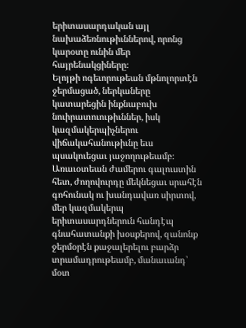երիտասարդական այլ նախաձեռնութիւններով, որոնց կարօտը ունին մեր հայրենակցիները։
Ելոյթի ոգեւորութեան մթնոլորտէն ջերմացած, ներկաները կատարեցին ինքնաբուխ նուիրատուութիւններ, իսկ կազմակերպիչներու վիճակահանութիւնը եւս պսակուեցաւ յաջողութեամբ։
Առաւօտեան ժամերու գալուստին հետ, ժողովուրդը մեկնեցաւ սրահէն գոհունակ ու խանդավառ սիրտով, մեր կազմակերպ երիտասարդներուն հանդէպ գնահատանքի խօսքերով, զանոնք ջերմօրէն քաջալերելու բարձր տրամադրութեամբ, մանաւանդ՝ մօտ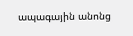ապագային անոնց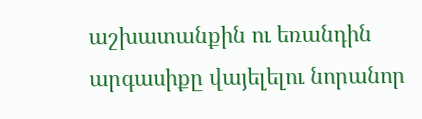աշխատանքին ու եռանդին արգասիքը վայելելու նորանոր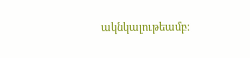ակնկալութեամբ։